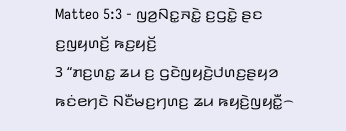Matteo 5:3 - ꤜꤤ꤬ꤡꤢ꤭ꤏꤢꤧ꤭ ꤢ꤬ꤞꤢꤧ꤭ ꤔꤢ ꤢ꤬ꤜꤟꤛꤢꤩ꤬ ꤒꤢ꤬ꤟꤢꤩ꤬
3 “ꤊꤢ꤬ꤛꤢ꤭ ꤘꤣ ꤢ꤬ ꤞꤢꤧꤜꤟꤢꤧ꤬ꤓꤛꤢ꤬ꤔꤟꤤ ꤒꤢꤦꤕꤚꤢꤧ ꤡꤢꤪꤗꤢ꤬ꤚꤛꤢ꤬ ꤘꤣ ꤒꤟꤢꤧ꤬ꤜꤟꤢꤪ꤭꤮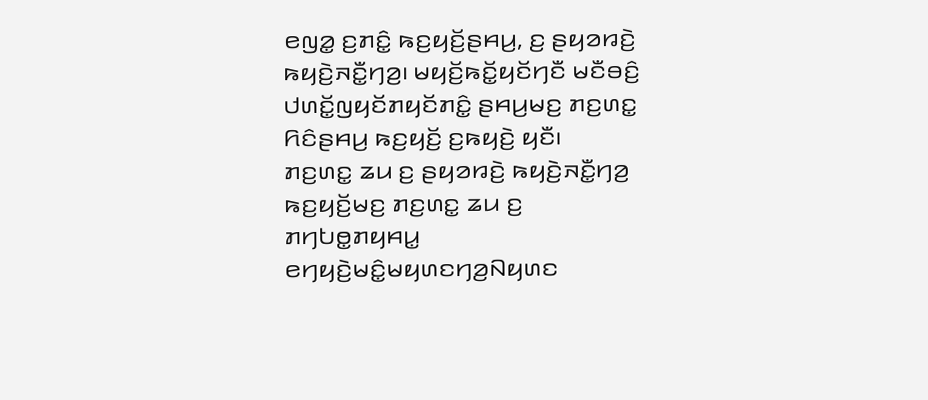ꤕꤜꤤ꤭ ꤢ꤬ꤊꤢꤨ꤭ ꤒꤢ꤬ꤟꤢꤩ꤬ꤔꤌꤣ꤬, ꤢ꤬ ꤔꤟꤤꤙꤢꤧ꤬ ꤒꤟꤢꤧ꤬ꤏꤢꤪ꤭ꤚꤤ꤬꤯ ꤗꤟꤢꤩ꤬ꤒꤢꤩ꤭ꤟꤢꤩꤚꤢꤪ ꤗꤢꤪꤋꤢꤨ꤬ ꤓꤛꤢꤩ꤭ꤜꤟꤢꤩꤊꤟꤢꤩꤊꤢꤨ꤭ ꤔꤌꤣ꤬ꤗꤢ꤬ ꤊꤢ꤬ꤛꤢ꤭ ꤖꤢꤨꤔꤌꤣ꤬ ꤒꤢ꤬ꤟꤢꤩ꤬ ꤢ꤬ꤒꤟꤢꤧ꤬ ꤟꤢꤪ꤯
ꤊꤢ꤬ꤛꤢ꤭ ꤘꤣ ꤢ꤬ ꤔꤟꤤꤙꤢꤧ꤬ ꤒꤟꤢꤧ꤬ꤏꤢꤪ꤭ꤚꤤ꤬ ꤒꤢ꤬ꤟꤢꤩ꤬ꤗꤢ꤬ ꤊꤢ꤬ꤛꤢ꤭ ꤘꤣ ꤢ꤬ ꤊꤚꤝꤥ꤭ꤊꤟꤌꤣ꤭ ꤕꤚꤟꤢꤧ꤬ꤗꤢꤨ꤭ꤗꤟꤛꤢꤚꤤ꤬ꤡꤟꤛꤢ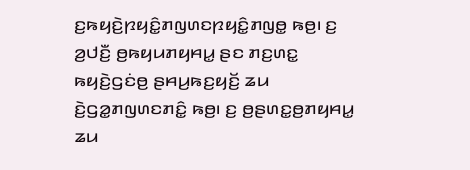ꤢ꤬ꤒꤟꤢꤧ꤬ꤐꤟꤢꤨ꤭ꤊꤜꤛꤢꤐꤟꤢꤨ꤭ꤊꤜꤥ꤭ ꤒꤥ꤬꤯ ꤢ꤬ ꤤ꤬ꤓꤢꤪ꤬ ꤥ꤬ꤒꤟꤣꤊꤟꤌꤣ꤭ ꤔꤢ ꤊꤢ꤬ꤛꤢ꤭ ꤒꤟꤢꤧ꤬ꤞꤢꤦꤥ꤬ ꤔꤌꤣ꤬ꤒꤢ꤬ꤟꤢꤩ꤬ ꤘꤣ ꤢꤧ꤬ꤞꤤ꤭ꤊꤜꤛꤢꤊꤢꤨ꤭ ꤒꤥ꤬꤯ ꤢ꤬ ꤥ꤬ꤔꤛꤢ꤭ꤥ꤬ꤊꤟꤌꤣ꤭ ꤘꤣ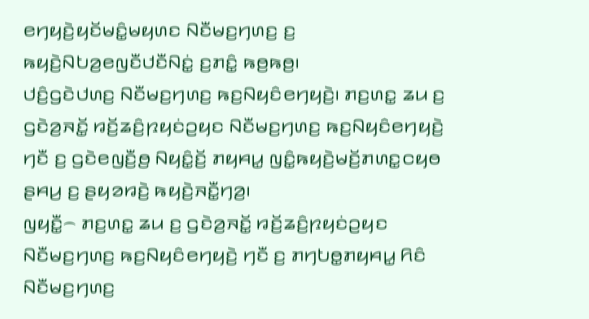ꤕꤚꤟꤢꤧ꤬ꤟꤢꤩꤗꤢꤨ꤭ꤗꤟꤛꤢ ꤡꤢꤪꤗꤢ꤬ꤚꤛꤢ꤬ ꤢ꤬ ꤒꤟꤢꤧ꤬ꤡꤝꤤ꤬ꤕꤜꤢꤪꤓꤢꤪꤡꤢꤦ꤭ ꤢ꤬ꤊꤢꤨ꤭ ꤒꤥ꤬ꤒꤥ꤬꤯
ꤓꤢꤨ꤬ꤞꤢꤧꤓꤛꤢ꤬ ꤡꤢꤪꤗꤢ꤬ꤚꤛꤢ꤬ ꤒꤢ꤬ꤡꤟꤢꤨꤕꤚꤟꤢꤧ꤬꤯ ꤊꤢ꤬ꤛꤢ꤭ ꤘꤣ ꤢ꤬ ꤞꤢꤧꤤ꤬ꤏꤢꤩ꤭ ꤙꤢꤩ꤬ꤘꤢꤨ꤬ꤐꤟꤢꤦꤑꤟꤢ ꤡꤢꤪꤗꤢ꤬ꤚꤛꤢ꤬ ꤒꤢ꤬ꤡꤟꤢꤨꤕꤚꤟꤢꤧ꤬ ꤚꤢꤪ ꤢ꤬ ꤞꤢꤧꤕꤜꤢꤪ꤬ꤥ꤬ ꤡꤟꤢꤨ꤭ꤢꤩ꤬ ꤊꤟꤌꤣ꤭ ꤜꤢꤨ꤭ꤒꤟꤢꤧ꤬ꤗꤢꤩ꤬ꤊꤛꤢ꤭ꤍꤟꤥ ꤔꤌꤣ꤬ ꤢ꤬ ꤔꤟꤤꤙꤢꤧ꤬ ꤒꤟꤢꤧ꤬ꤏꤢꤪ꤭ꤚꤤ꤬꤯
ꤜꤟꤢꤪ꤭꤮ ꤊꤢ꤬ꤛꤢ꤭ ꤘꤣ ꤢ꤬ ꤞꤢꤧꤤ꤬ꤏꤢꤩ꤭ ꤙꤢꤩ꤬ꤘꤢꤨ꤬ꤐꤟꤢꤦꤑꤟꤢ ꤡꤢꤪꤗꤢ꤬ꤚꤛꤢ꤬ ꤒꤢ꤬ꤡꤟꤢꤨꤕꤚꤟꤢꤧ꤬ ꤚꤢꤪ ꤢ꤬ ꤊꤚꤝꤥ꤭ꤊꤟꤌꤣ꤭ ꤖꤢꤨ ꤡꤢꤪꤗꤢ꤬ꤚꤛꤢ꤬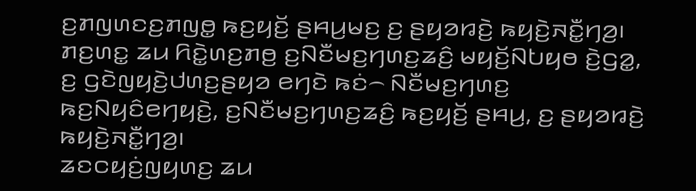ꤢ꤬ꤊꤜꤛꤢꤢ꤬ꤊꤜꤥ꤭ ꤒꤢ꤬ꤟꤢꤩ꤬ ꤔꤌꤣ꤬ꤗꤢ꤬ ꤢ꤬ ꤔꤟꤤꤙꤢꤧ꤬ ꤒꤟꤢꤧ꤬ꤏꤢꤪ꤭ꤚꤤ꤬꤯
ꤊꤢ꤬ꤛꤢ꤭ ꤘꤣ ꤖꤢꤧ꤭ꤛꤢ꤬ꤊꤥ꤬ ꤢ꤬ꤡꤢꤪꤗꤢ꤬ꤚꤛꤢ꤬ꤘꤢꤨ꤬ ꤗꤟꤢꤩ꤬ꤡꤝꤟꤥ ꤢꤧ꤬ꤞꤤ꤭, ꤢ꤬ ꤞꤢꤧꤜꤟꤢꤧ꤬ꤓꤛꤢ꤬ꤔꤟꤤ ꤕꤚꤢꤧ ꤒꤢꤦ꤮ ꤡꤢꤪꤗꤢ꤬ꤚꤛꤢ꤬ ꤒꤢ꤬ꤡꤟꤢꤨꤕꤚꤟꤢꤧ꤬, ꤢ꤬ꤡꤢꤪꤗꤢ꤬ꤚꤛꤢ꤬ꤘꤢꤨ꤬ ꤒꤢ꤬ꤟꤢꤩ꤬ ꤔꤌꤣ꤬, ꤢ꤬ ꤔꤟꤤꤙꤢꤧ꤬ ꤒꤟꤢꤧ꤬ꤏꤢꤪ꤭ꤚꤤ꤬꤯
ꤘꤢꤍꤟꤢꤦ꤬ꤜꤟꤛꤢ꤬ ꤘꤣ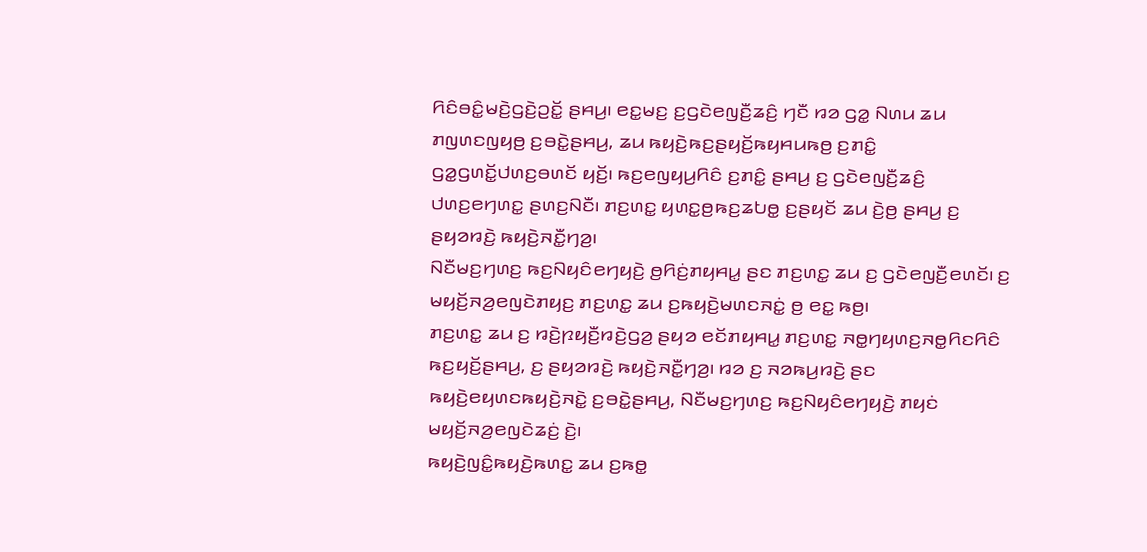ꤖꤢꤨꤋꤢꤨ꤭ꤗꤢꤧ꤬ꤞꤢꤧ꤬ꤑꤢꤩ꤭ ꤔꤌꤣ꤬꤯ ꤕꤢ꤭ꤗꤢ꤬ ꤢ꤬ꤞꤢꤧꤕꤜꤢꤪ꤬ꤘꤢꤨ꤬ ꤚꤢꤪ ꤙꤤ ꤞꤤ꤭ ꤡꤛꤣ ꤘꤣ ꤊꤜꤛꤢꤜꤟꤥ꤬ ꤢ꤬ꤋꤢꤧ꤭ꤔꤌꤣ꤬, ꤘꤣ ꤒꤟꤢꤧ꤬ꤒꤢ꤬ꤔꤟꤢꤩ꤬ꤒꤟꤌꤣꤒꤥ꤬ ꤢ꤬ꤊꤢꤨ꤭ ꤞꤤ꤭ꤞꤛꤢꤩ꤭ꤓꤛꤢ꤬ꤋꤛꤢꤩ ꤟꤢꤩ꤬꤯ ꤒꤢ꤬ꤕꤜꤟꤣ꤬ꤖꤢꤨ ꤢ꤬ꤊꤢꤨ꤭ ꤔꤌꤣ꤬ ꤢ꤬ ꤞꤢꤧꤕꤜꤢꤪ꤬ꤘꤢꤨ꤬ ꤓꤛꤢ꤬ꤕꤚꤛꤢ꤭ ꤔꤛꤢ꤬ꤡꤢꤪ꤯ ꤊꤢ꤬ꤛꤢ꤭ ꤟꤛꤢ꤭ꤥ꤬ꤒꤢ꤬ꤘꤝꤥ꤭ ꤢ꤬ꤔꤟꤢꤩ ꤘꤣ ꤢꤧ꤬ꤥ꤬ ꤔꤌꤣ꤬ ꤢ꤬ ꤔꤟꤤꤙꤢꤧ꤬ ꤒꤟꤢꤧ꤬ꤏꤢꤪ꤭ꤚꤤ꤬꤯
ꤡꤢꤪꤗꤢ꤬ꤚꤛꤢ꤬ ꤒꤢ꤬ꤡꤟꤢꤨꤕꤚꤟꤢꤧ꤬ ꤥ꤬ꤖꤢꤦ꤬ꤊꤟꤌꤣ꤭ ꤔꤢ ꤊꤢ꤬ꤛꤢ꤭ ꤘꤣ ꤢ꤬ ꤞꤢꤧꤕꤜꤢꤪ꤬ꤕꤛꤢꤩ꤯ ꤢ꤬ ꤗꤟꤢꤩ꤬ꤏꤤ꤬ꤕꤜꤢꤧꤊꤟꤢ꤬ ꤊꤢ꤬ꤛꤢ꤭ ꤘꤣ ꤢ꤬ꤒꤟꤢꤧ꤬ꤗꤛꤢꤏꤢꤦ꤭ ꤥ꤬ ꤕꤢ꤭ ꤒꤥ꤬꤯
ꤊꤢ꤬ꤛꤢ꤭ ꤘꤣ ꤢ꤬ ꤙꤢꤧ꤬ꤐꤟꤢꤪ꤬ꤙꤢꤧ꤬ꤞꤤ꤬ ꤔꤟꤤ ꤕꤢꤩꤊꤟꤌꤣ꤭ ꤊꤢ꤬ꤛꤢ꤭ ꤏꤥ꤭ꤚꤟꤛꤢ꤬ꤏꤥ꤭ꤖꤢꤖꤢꤨ ꤒꤢ꤬ꤟꤢꤩ꤬ꤔꤌꤣ꤬, ꤢ꤬ ꤔꤟꤤꤙꤢꤧ꤬ ꤒꤟꤢꤧ꤬ꤏꤢꤪ꤭ꤚꤤ꤬꤯ ꤙꤤ ꤢ꤬ ꤏꤤꤒꤣ꤬ꤙꤢꤧ꤬ ꤔꤢ ꤒꤟꤢꤧ꤬ꤕꤟꤛꤢꤒꤟꤢꤧ꤬ꤏꤢꤧ꤭ ꤢ꤬ꤋꤢꤧ꤭ꤔꤌꤣ꤬, ꤡꤢꤪꤗꤢ꤬ꤚꤛꤢ꤬ ꤒꤢ꤬ꤡꤟꤢꤨꤕꤚꤟꤢꤧ꤬ ꤊꤟꤢꤦ ꤗꤟꤢꤩ꤬ꤏꤤ꤬ꤕꤜꤢꤧꤘꤢꤦ꤬ ꤢꤧ꤬꤯
ꤒꤟꤢꤧ꤬ꤜꤢꤨ꤭ꤒꤟꤢꤧ꤬ꤒꤛꤢ꤭ ꤘꤣ ꤢ꤬ꤒꤥ꤭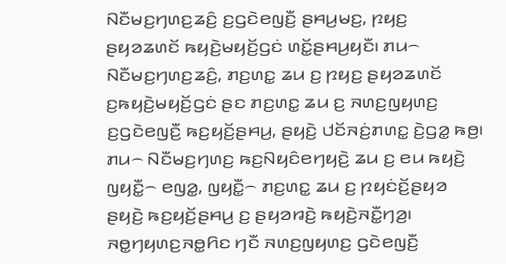ꤡꤢꤪꤗꤢ꤬ꤚꤛꤢ꤬ꤘꤢꤨ꤬ ꤢ꤬ꤞꤢꤧꤕꤜꤢꤪ꤬ ꤔꤌꤣ꤬ꤗꤢ꤬, ꤐꤟꤢ꤬ ꤔꤟꤤꤘꤛꤢꤩ ꤒꤟꤢꤧ꤬ꤗꤟꤢꤩ꤬ꤞꤢꤦ ꤛꤢꤩ꤭ꤔꤌꤣ꤬ꤟꤢꤪ꤯ ꤊꤣ꤮ ꤡꤢꤪꤗꤢ꤬ꤚꤛꤢ꤬ꤘꤢꤨ꤬, ꤊꤢ꤬ꤛꤢ꤭ ꤘꤣ ꤢ꤬ ꤐꤟꤢ꤬ ꤔꤟꤤꤘꤛꤢꤩ ꤢ꤬ꤒꤟꤢꤧ꤬ꤗꤟꤢꤩ꤬ꤞꤢꤦ ꤔꤢ ꤊꤢ꤬ꤛꤢ꤭ ꤘꤣ ꤢ꤬ ꤏꤛꤢ꤬ꤜꤟꤛꤢ꤬ ꤢ꤬ꤞꤢꤧꤕꤜꤢꤪ꤬ ꤒꤢ꤬ꤟꤢꤩ꤬ꤔꤌꤣ꤬, ꤔꤟꤢꤧ꤬ ꤓꤢꤩꤏꤢꤦ꤬ꤊꤛꤢ꤭ ꤢꤧ꤬ꤞꤤ꤭ ꤒꤥ꤬꤯
ꤊꤣ꤮ ꤡꤢꤪꤗꤢ꤬ꤚꤛꤢ꤬ ꤒꤢ꤬ꤡꤟꤢꤨꤕꤚꤟꤢꤧ꤬ ꤘꤣ ꤢ꤬ ꤕꤣ ꤒꤟꤢꤧ꤬ ꤜꤟꤢꤪ꤭꤮ ꤕꤜꤤ꤭, ꤜꤟꤢꤪ꤭꤮ ꤊꤢ꤬ꤛꤢ꤭ ꤘꤣ ꤢ꤬ ꤐꤟꤢꤦꤢꤩ꤬ꤔꤟꤤ ꤔꤟꤢꤧ꤬ ꤒꤢ꤬ꤟꤢꤩ꤬ꤔꤌꤣ꤬ ꤢ꤬ ꤔꤟꤤꤙꤢꤧ꤬ ꤒꤟꤢꤧ꤬ꤏꤢꤪ꤭ꤚꤤ꤬꤯
ꤏꤥ꤭ꤚꤟꤛꤢ꤬ꤏꤥ꤭ꤖꤢ ꤚꤢꤪ ꤏꤛꤢ꤬ꤜꤟꤛꤢ꤬ ꤞꤢꤧꤕꤜꤢꤪ꤬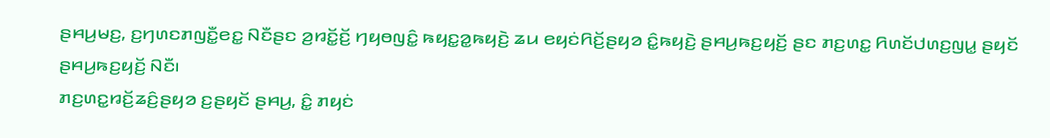ꤔꤌꤣ꤬ꤗꤢ꤬, ꤢ꤬ꤚꤛꤢꤊꤜꤢꤪ꤭ꤕꤢ꤭ ꤡꤢꤪꤔꤢ ꤤ꤬ꤙꤢꤩ꤭ꤢꤩ꤬ ꤚꤟꤥꤜꤢꤨ꤭ ꤒꤟꤢ꤭ꤤ꤭ꤒꤟꤢꤧ꤬ ꤘꤣ ꤕꤟꤢꤦꤖꤢꤩ꤬ꤔꤟꤤ ꤢꤨ꤭ꤒꤟꤢꤧ꤬ ꤔꤌꤣ꤬ꤒꤢ꤬ꤟꤢꤩ꤬ ꤔꤢ ꤊꤢ꤬ꤛꤢ꤭ ꤖꤛꤢꤩꤓꤛꤢ꤬ꤜꤣ꤭ ꤔꤟꤢꤩ ꤔꤌꤣ꤬ꤒꤢ꤬ꤟꤢꤩ꤬ ꤡꤢꤪ꤯
ꤊꤢ꤬ꤛꤢ꤭ꤙꤢꤩ꤬ꤘꤢꤨ꤬ꤔꤟꤤ ꤢ꤬ꤔꤟꤢꤩ ꤔꤌꤣ꤬, ꤢꤨ꤭ ꤊꤟꤢꤦ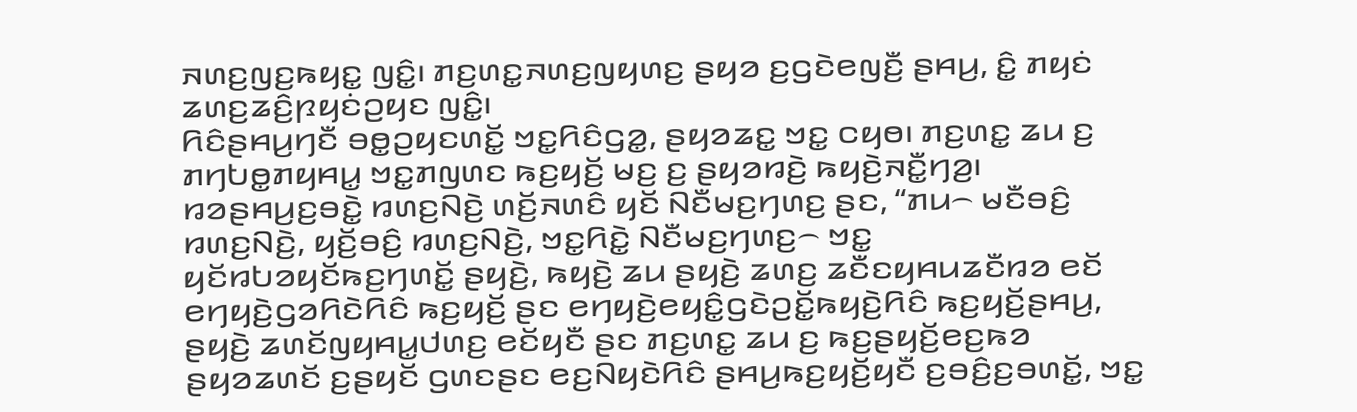ꤏꤛꤢ꤬ꤜꤢ꤬ꤒꤟꤢ꤭ ꤜꤢꤨ꤭꤯ ꤊꤢ꤬ꤛꤢ꤭ꤏꤛꤢ꤬ꤜꤟꤛꤢ꤬ ꤔꤟꤤ ꤢ꤬ꤞꤢꤧꤕꤜꤢꤪ꤬ ꤔꤌꤣ꤬, ꤢꤨ꤭ ꤊꤟꤢꤦ ꤘꤛꤢ꤬ꤘꤢꤨ꤬ꤐꤟꤢꤦꤑꤟꤢ ꤜꤢꤨ꤭꤯
ꤖꤢꤨꤔꤌꤣ꤬ꤚꤢꤪ ꤋꤥ꤭ꤑꤟꤢꤛꤢꤩ꤭ ꤠꤢ꤭ꤖꤢꤨꤞꤤ꤭, ꤔꤟꤤꤘꤢ꤭ ꤠꤢ꤭ ꤍꤟꤥ꤯ ꤊꤢ꤬ꤛꤢ꤭ ꤘꤣ ꤢ꤬ ꤊꤚꤝꤥ꤭ꤊꤟꤌꤣ꤭ ꤠꤢ꤭ꤊꤜꤛꤢ ꤒꤢ꤬ꤟꤢꤩ꤬ ꤗꤢ꤬ ꤢ꤬ ꤔꤟꤤꤙꤢꤧ꤬ ꤒꤟꤢꤧ꤬ꤏꤢꤪ꤭ꤚꤤ꤬꤯
ꤙꤤꤔꤌꤣ꤬ꤢ꤬ꤋꤢꤧ꤭ ꤙꤛꤢ꤬ꤡꤢꤧ꤬ ꤛꤢꤩ꤬ꤏꤛꤢꤨ ꤟꤢꤩ ꤡꤢꤪꤗꤢ꤬ꤚꤛꤢ꤬ ꤔꤢ, “ꤊꤣ꤮ ꤗꤢꤪꤋꤢꤨ꤬ ꤙꤛꤢ꤬ꤡꤢꤧ꤬, ꤟꤢꤩ꤬ꤋꤢꤨ꤬ ꤙꤛꤢ꤬ꤡꤢꤧ꤬, ꤠꤢ꤭ꤖꤢꤧ꤭ ꤡꤢꤪꤗꤢ꤬ꤚꤛꤢ꤬꤮ ꤠꤢ꤭ ꤟꤢꤩꤙꤝꤤꤟꤢꤩꤒꤢ꤬ꤚꤛꤢꤩ꤭ ꤔꤟꤢꤧ꤬, ꤒꤟꤢꤧ꤬ ꤘꤣ ꤔꤟꤢꤧ꤬ ꤘꤛꤢ꤬ ꤘꤢꤪꤢꤟꤌꤣꤘꤢꤪꤙꤤ ꤕꤢꤩ ꤕꤚꤟꤢꤧ꤬ꤞꤤꤖꤢꤧꤖꤢꤨ ꤒꤢ꤬ꤟꤢꤩ꤬ ꤔꤢ ꤕꤚꤟꤢꤧ꤬ꤕꤟꤢꤨ꤭ꤞꤢꤧꤑꤢꤩ꤭ꤒꤟꤢꤧ꤬ꤖꤢꤨ ꤒꤢ꤬ꤟꤢꤩ꤬ꤔꤌꤣ꤬, ꤔꤟꤢꤧ꤬ ꤘꤛꤢꤩꤜꤟꤌꤣ꤭ꤓꤛꤢ꤬ ꤕꤢꤩꤟꤢꤪ ꤔꤢ ꤊꤢ꤬ꤛꤢ꤭ ꤘꤣ ꤢ꤬ ꤒꤢ꤬ꤔꤟꤢꤩ꤬ꤕꤢ꤬ꤒꤤ ꤔꤟꤤꤘꤛꤢꤩ ꤢ꤬ꤔꤟꤢꤩ ꤞꤛꤢꤔꤢ ꤕꤢ꤬ꤡꤟꤢꤧꤖꤢꤨ ꤔꤌꤣ꤬ꤒꤢ꤬ꤟꤢꤩ꤬ꤟꤢꤪ ꤢ꤬ꤋꤢꤨ꤬ꤢ꤬ꤋꤛꤢꤩ꤭, ꤠꤢ꤭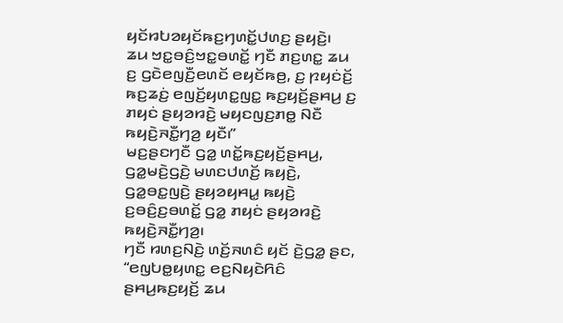ꤟꤢꤩꤙꤝꤤꤟꤢꤩꤒꤢ꤬ꤚꤛꤢꤩ꤭ꤓꤛꤢ꤬ ꤔꤟꤢꤧ꤬꤯
ꤘꤣ ꤠꤢ꤭ꤋꤢꤨ꤬ꤠꤢ꤭ꤋꤛꤢꤩ꤭ ꤚꤢꤪ ꤊꤢ꤬ꤛꤢ꤭ ꤘꤣ ꤢ꤬ ꤞꤢꤧꤕꤜꤢꤪ꤬ꤕꤛꤢꤩ ꤕꤟꤢꤩꤒꤥ꤬, ꤢ꤬ ꤐꤟꤢꤦꤢꤩ꤬ ꤒꤢ꤬ꤘꤢꤦ꤬ ꤕꤜꤢꤩ꤬ꤟꤛꤢ꤭ꤜꤢ꤭ ꤒꤢ꤬ꤟꤢꤩ꤬ꤔꤌꤣ꤬ ꤢ꤬ ꤊꤟꤢꤦ ꤔꤟꤤꤙꤢꤧ꤬ ꤗꤟꤢꤜꤢ꤬ꤊꤥ꤭ ꤡꤢꤪ ꤒꤟꤢꤧ꤬ꤏꤢꤪ꤭ꤚꤤ꤬ ꤟꤢꤪ꤯”
ꤗꤢ꤬ꤔꤢꤚꤢꤪ ꤞꤤ꤭ ꤛꤢꤩ꤭ꤒꤢ꤬ꤟꤢꤩ꤬ꤔꤌꤣ꤬, ꤞꤤ꤭ꤗꤢꤧ꤬ꤞꤢꤧ꤬ ꤗꤛꤢꤓꤛꤢꤩ꤬ ꤒꤟꤢꤧ꤬, ꤞꤤ꤭ꤋꤢ꤭ꤜꤢꤧ꤬ ꤔꤟꤤꤟꤌꤣ꤭ ꤒꤟꤢꤧ꤬ ꤢ꤬ꤋꤢꤨ꤬ꤢ꤬ꤋꤛꤢꤩ꤭ ꤞꤤ꤭ ꤊꤟꤢꤦ ꤔꤟꤤꤙꤢꤧ꤬ ꤒꤟꤢꤧ꤬ꤏꤢꤪ꤭ꤚꤤ꤬꤯
ꤚꤢꤪ ꤙꤛꤢ꤬ꤡꤢꤧ꤬ ꤛꤢꤩ꤬ꤏꤛꤢꤨ ꤟꤢꤩ ꤢꤧ꤬ꤞꤤ꤭ ꤔꤢ, “ꤕꤜꤝꤥ꤭ꤟꤛꤢ꤭ ꤕꤢ꤬ꤡꤟꤢꤧꤖꤢꤨ ꤔꤌꤣ꤬ꤒꤢ꤬ꤟꤢꤩ꤬ ꤘꤣ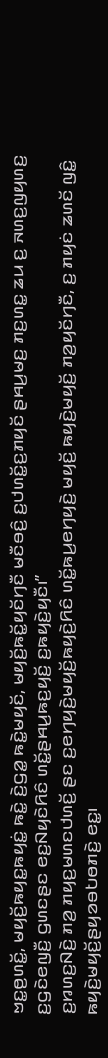ꤠꤢ꤭ꤥ꤬ꤛꤢꤩ꤭, ꤗꤟꤢꤩ꤬ꤒꤟꤢ꤭ꤒꤟꤢꤦ꤭ ꤒꤢꤧ꤭ ꤢꤧ꤬ꤞꤤ꤭ ꤒꤢꤧ꤭ꤗꤟꤢꤩ, ꤗꤟꤢꤩ꤬ꤒꤢꤩ꤭ꤟꤢꤩꤚꤢꤪ ꤗꤢꤪꤋꤢꤨ꤬ ꤢ꤬ꤓꤛꤢꤩ꤭ꤢ꤬ꤊꤟꤢꤩ ꤔꤌꤣ꤬ꤗꤢ꤬ ꤊꤢ꤬ꤛꤢ꤭ ꤘꤣ ꤢ꤬ ꤏꤛꤢ꤬ꤜꤟꤛꤢ꤬ ꤢ꤬ꤞꤢꤧꤕꤜꤢꤪ꤬ ꤞꤛꤢꤔꤢ ꤕꤢ꤬ꤡꤟꤢꤧꤖꤢꤨ ꤛꤢꤩ꤭ꤔꤌꤣ꤬ꤒꤢ꤬ꤟꤢꤩ꤬ ꤢ꤬ꤒꤟꤢꤧ꤬ꤟꤢꤪ꤯”
ꤢ꤬ꤙꤛꤢ꤬ꤡꤢꤧ꤬ ꤊꤤ꤬ ꤊꤟꤢ꤬ꤗꤛꤢꤓꤛꤢꤩ꤬ ꤔꤢ ꤢ꤬ꤕꤚꤟꤢꤧ꤬ꤗꤟꤢꤩ꤬ꤒꤟꤢꤧ꤬ꤖꤢꤨ ꤛꤢꤩ꤭ꤒꤣ꤬ꤕꤚꤟꤢꤧ꤬ ꤗꤟꤢꤩ꤬ ꤒꤟꤢꤧ꤬ꤗꤟꤢꤩ꤬ ꤊꤤ꤬ꤟꤢꤩꤚꤢꤪ, ꤢ꤬ ꤊꤟꤢꤦ ꤘꤛꤢꤩ ꤜꤢꤨ꤭ ꤒꤟꤢꤧ꤬ꤗꤟꤢꤩ꤬ꤔꤟꤤꤋꤝꤥꤊꤢꤧ꤬ ꤕꤢ꤭꤯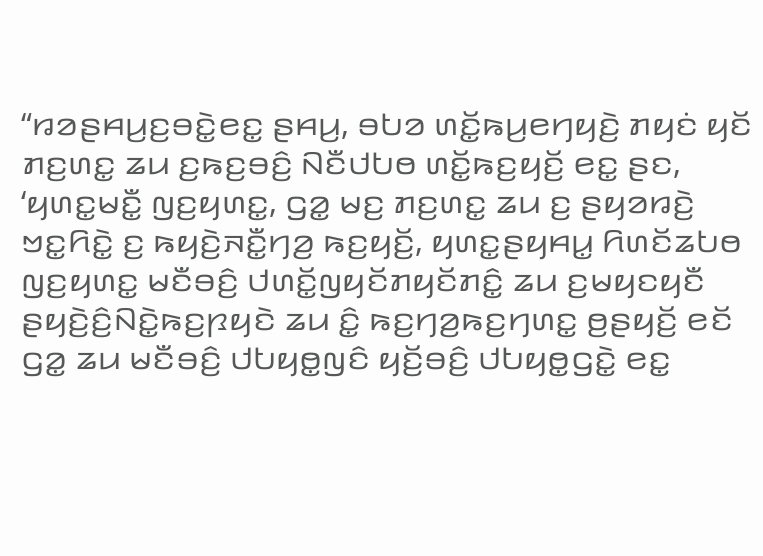“ꤙꤤꤔꤌꤣ꤬ꤢ꤬ꤋꤢꤧ꤭ꤕꤢ꤭ ꤔꤌꤣ꤬, ꤋꤝꤤ ꤛꤢꤩ꤭ꤒꤣ꤬ꤕꤚꤟꤢꤧ꤬ ꤊꤟꤢꤦ ꤟꤢꤩ ꤊꤢ꤬ꤛꤢ꤭ ꤘꤣ ꤢ꤬ꤒꤢ꤬ꤋꤢꤨ꤬ ꤡꤢꤪꤓꤝꤥ ꤛꤢꤩ꤭ꤒꤢ꤬ꤟꤢꤩ꤬ ꤕꤢ꤭ ꤔꤢ, ‘ꤟꤛꤢ꤭ꤗꤢꤪ꤭ ꤜꤢ꤬ꤟꤛꤢ꤭, ꤞꤤ꤭ ꤗꤢ꤬ ꤊꤢ꤬ꤛꤢ꤭ ꤘꤣ ꤢ꤬ ꤔꤟꤤꤙꤢꤧ꤬ ꤠꤢ꤭ꤖꤢꤧ꤭ ꤢ꤬ ꤒꤟꤢꤧ꤬ꤏꤢꤪ꤭ꤚꤤ꤬ ꤒꤢ꤬ꤟꤢꤩ꤬, ꤟꤛꤢ꤭ꤔꤟꤌꤣ꤭ ꤖꤛꤢꤩꤘꤝꤥ ꤜꤢ꤬ꤟꤛꤢ꤭ ꤗꤢꤪꤋꤢꤨ꤬ ꤓꤛꤢꤩ꤭ꤜꤟꤢꤩꤊꤟꤢꤩꤊꤢꤨ꤭ ꤘꤣ ꤢ꤬ꤗꤟꤢꤟꤢꤪ ꤔꤟꤢꤧ꤬ꤢꤨ꤬ꤡꤢꤧ꤭ꤒꤢ꤬ꤐꤟꤢꤧ ꤘꤣ ꤢꤨ꤭ ꤒꤢ꤬ꤚꤤ꤬ꤒꤢ꤬ꤚꤛꤢ꤭ ꤥ꤬ꤔꤟꤢꤩ꤬ ꤕꤢꤩ ꤞꤤ꤭ ꤘꤣ ꤗꤢꤪꤋꤢꤨ꤬ ꤓꤝꤟꤥ꤭ꤜꤢꤨ ꤟꤢꤩ꤬ꤋꤢꤨ꤬ ꤓꤝꤟꤥ꤭ꤞꤢꤧ꤭ ꤕꤢ꤭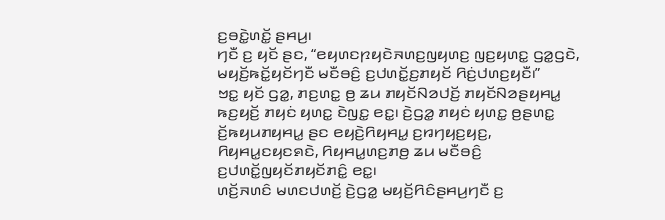ꤢ꤬ꤋꤢꤧ꤭ꤛꤢꤩ꤭ ꤔꤌꤣ꤬꤯
ꤚꤢꤪ ꤢ꤬ ꤟꤢꤩ ꤔꤢ, “ꤕꤟꤛꤢꤐꤟꤢꤧꤏꤛꤢ꤬ꤜꤟꤛꤢ꤬ ꤜꤢ꤬ꤟꤛꤢ꤭ ꤞꤤ꤭ꤞꤢꤧ, ꤗꤟꤢꤩ꤬ꤒꤢꤩ꤭ꤟꤢꤩꤚꤢꤪ ꤗꤢꤪꤋꤢꤨ꤬ ꤢ꤬ꤓꤛꤢꤩ꤭ꤢ꤬ꤊꤟꤢꤩ ꤖꤢꤦ꤬ꤓꤛꤢ꤬ꤟꤢꤪ꤯”
ꤠꤢ꤭ ꤟꤢꤩ ꤞꤤ꤭, ꤊꤢ꤬ꤛꤢ꤭ ꤥ꤬ ꤘꤣ ꤊꤟꤢꤩꤡꤤꤓꤢꤩ꤬ ꤊꤟꤢꤩꤡꤤꤔꤟꤌꤣ꤭ ꤒꤢ꤬ꤟꤢꤩ꤬ ꤊꤟꤢꤦ ꤟꤛꤢ꤭ ꤢꤧꤜꤢ꤭ ꤕꤢ꤭꤯ ꤢꤧ꤬ꤞꤤ꤭ ꤊꤟꤢꤦ ꤟꤛꤢ꤭ ꤥ꤬ꤔꤛꤢ꤭ ꤢꤩ꤬ꤒꤟꤣꤊꤟꤌꤣ꤭ ꤔꤢ ꤕꤟꤢꤧ꤬ꤖꤟꤌꤣ꤭ ꤢ꤬ꤙꤚꤟꤢ꤬ꤟꤢ꤬, ꤖꤟꤌꤣ꤭ꤢꤟꤢꤎꤢꤧ, ꤖꤟꤌꤣ꤭ꤛꤢ꤬ꤊꤥ꤬ ꤘꤣ ꤗꤢꤪꤋꤢꤨ꤬ ꤢ꤬ꤓꤛꤢꤩ꤭ꤜꤟꤢꤩꤊꤟꤢꤩꤊꤢꤨ꤭ ꤕꤢ꤭꤯
ꤛꤢꤩ꤬ꤏꤛꤢꤨ ꤗꤛꤢꤓꤛꤢꤩ꤬ ꤢꤧ꤬ꤞꤤ꤭ ꤗꤟꤢꤩ꤬ꤖꤢꤨꤔꤌꤣ꤬ꤚꤢꤪ ꤢ꤬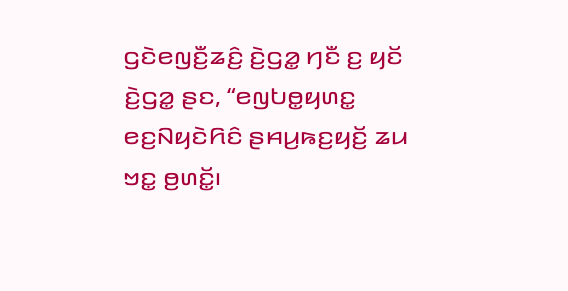ꤞꤢꤧꤕꤜꤢꤪ꤬ꤘꤢꤨ꤬ ꤢꤧ꤬ꤞꤤ꤭ ꤚꤢꤪ ꤢ꤬ ꤟꤢꤩ ꤢꤧ꤬ꤞꤤ꤭ ꤔꤢ, “ꤕꤜꤝꤥ꤭ꤟꤛꤢ꤭ ꤕꤢ꤬ꤡꤟꤢꤧꤖꤢꤨ ꤔꤌꤣ꤬ꤒꤢ꤬ꤟꤢꤩ꤬ ꤘꤣ ꤠꤢ꤭ ꤥ꤬ꤛꤢꤩ꤭꤯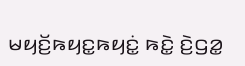ꤗꤟꤢꤩ꤬ꤒꤟꤢ꤭ꤒꤟꤢꤦ꤭ ꤒꤢꤧ꤭ ꤢꤧ꤬ꤞꤤ꤭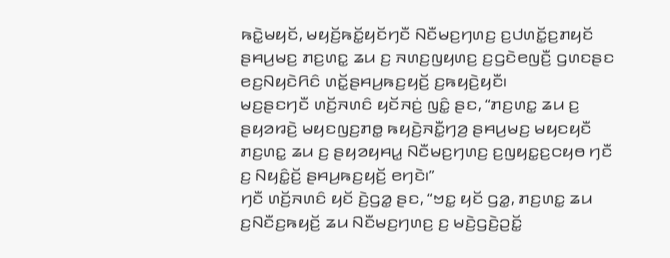ꤒꤢꤧ꤭ꤗꤟꤢꤩ, ꤗꤟꤢꤩ꤬ꤒꤢꤩ꤭ꤟꤢꤩꤚꤢꤪ ꤡꤢꤪꤗꤢ꤬ꤚꤛꤢ꤬ ꤢ꤬ꤓꤛꤢꤩ꤭ꤢ꤬ꤊꤟꤢꤩ ꤔꤌꤣ꤬ꤗꤢ꤬ ꤊꤢ꤬ꤛꤢ꤭ ꤘꤣ ꤢ꤬ ꤏꤛꤢ꤬ꤜꤟꤛꤢ꤬ ꤢ꤬ꤞꤢꤧꤕꤜꤢꤪ꤬ ꤞꤛꤢꤔꤢ ꤕꤢ꤬ꤡꤟꤢꤧꤖꤢꤨ ꤛꤢꤩ꤭ꤔꤌꤣ꤬ꤒꤢ꤬ꤟꤢꤩ꤬ ꤢ꤬ꤒꤟꤢꤧ꤬ꤟꤢꤪ꤯
ꤗꤢ꤬ꤔꤢꤚꤢꤪ ꤛꤢꤩ꤬ꤏꤛꤢꤨ ꤟꤢꤩꤏꤢꤦ꤬ ꤜꤢꤨ꤭ ꤔꤢ, “ꤊꤢ꤬ꤛꤢ꤭ ꤘꤣ ꤢ꤬ ꤔꤟꤤꤙꤢꤧ꤬ ꤗꤟꤢꤜꤢ꤬ꤊꤥ꤭ ꤒꤟꤢꤧ꤬ꤏꤢꤪ꤭ꤚꤤ꤬ ꤔꤌꤣ꤬ꤗꤢ꤬ ꤗꤟꤢꤟꤢꤪ ꤊꤢ꤬ꤛꤢ꤭ ꤘꤣ ꤢ꤬ ꤔꤟꤤꤟꤌꤣ꤭ ꤡꤢꤪꤗꤢ꤬ꤚꤛꤢ꤬ ꤢ꤬ꤜꤟꤢ꤭ꤢ꤬ꤍꤟꤥ ꤚꤢꤪ ꤢ꤬ ꤡꤟꤢꤨ꤭ꤢꤩ꤬ ꤔꤌꤣ꤬ꤒꤢ꤬ꤟꤢꤩ꤬ ꤕꤚꤢꤧ꤯”
ꤚꤢꤪ ꤛꤢꤩ꤬ꤏꤛꤢꤨ ꤟꤢꤩ ꤢꤧ꤬ꤞꤤ꤭ ꤔꤢ, “ꤠꤢ꤭ ꤟꤢꤩ ꤞꤤ꤭, ꤊꤢ꤬ꤛꤢ꤭ ꤘꤣ ꤢ꤬ꤡꤢꤪꤢ꤬ꤒꤟꤢꤩ꤬ ꤘꤣ ꤡꤢꤪꤗꤢ꤬ꤚꤛꤢ꤬ ꤢ꤬ ꤗꤢꤧ꤬ꤞꤢꤧ꤬ꤑꤢꤩ꤭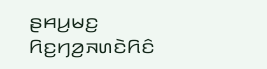ꤔꤌꤣ꤬ꤗꤢ꤬ ꤖꤢ꤬ꤚꤤ꤬ꤏꤛꤢꤧꤖꤢꤨ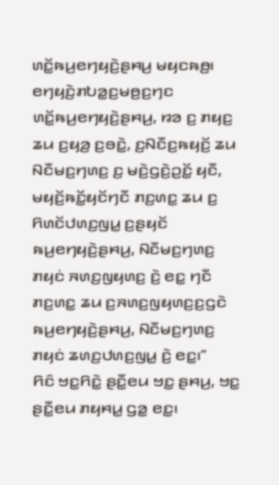ꤛꤢꤩ꤭ꤒꤣ꤬ꤕꤚꤟꤢꤧ꤬ꤔꤌꤣ꤬ ꤗꤟꤢꤒꤥ꤬꤯ ꤕꤚꤟꤢꤧ꤬ꤊꤝꤤ꤭ꤢ꤬ꤗꤥ꤬ꤢ꤬ꤚꤢ ꤛꤢꤩ꤭ꤒꤣ꤬ꤕꤚꤟꤢꤧ꤬ꤔꤌꤣ꤬, ꤙꤤ ꤢ꤬ ꤊꤟꤢ꤬ ꤘꤣ ꤢ꤬ꤟꤤ꤬ ꤢ꤬ꤋꤢꤧ꤭, ꤢ꤬ꤡꤢꤪꤢ꤬ꤒꤟꤢꤩ꤬ ꤘꤣ ꤡꤢꤪꤗꤢ꤬ꤚꤛꤢ꤬ ꤢ꤬ ꤗꤢꤧ꤬ꤞꤢꤧ꤬ꤑꤢꤩ꤭ ꤟꤢꤪ, ꤗꤟꤢꤩ꤬ꤒꤢꤩ꤭ꤟꤢꤩꤚꤢꤪ ꤊꤢ꤬ꤛꤢ꤭ ꤘꤣ ꤢ꤬ ꤖꤛꤢꤩꤓꤛꤢ꤬ꤜꤣ꤭ ꤢ꤬ꤔꤟꤢꤩ ꤒꤣ꤬ꤕꤚꤟꤢꤧ꤬ꤔꤌꤣ꤬, ꤡꤢꤪꤗꤢ꤬ꤚꤛꤢ꤬ ꤊꤟꤢꤦ ꤏꤛꤢ꤬ꤜꤟꤛꤢ꤬ ꤢꤧ꤬ ꤕꤢ꤭ ꤚꤢꤪ ꤊꤢ꤬ꤛꤢ꤭ ꤘꤣ ꤢ꤬ꤏꤛꤢ꤬ꤜꤟꤛꤢ꤬ꤢ꤬ꤞꤢꤧ ꤒꤣ꤬ꤕꤚꤟꤢꤧ꤬ꤔꤌꤣ꤬, ꤡꤢꤪꤗꤢ꤬ꤚꤛꤢ꤬ ꤊꤟꤢꤦ ꤘꤛꤢ꤬ꤓꤛꤢ꤬ꤜꤣ꤭ ꤢꤧ꤬ ꤕꤢ꤭꤯”
ꤖꤢꤨ ꤠꤢ꤭ꤖꤢꤧ꤭ ꤔꤢꤪ꤭ꤕꤣ ꤠꤢ꤭ ꤔꤌꤣ꤬, ꤠꤢ꤭ ꤔꤢꤪ꤭ꤕꤣ ꤊꤟꤌꤣ꤭ ꤞꤤ꤭ ꤕꤢ꤭꤯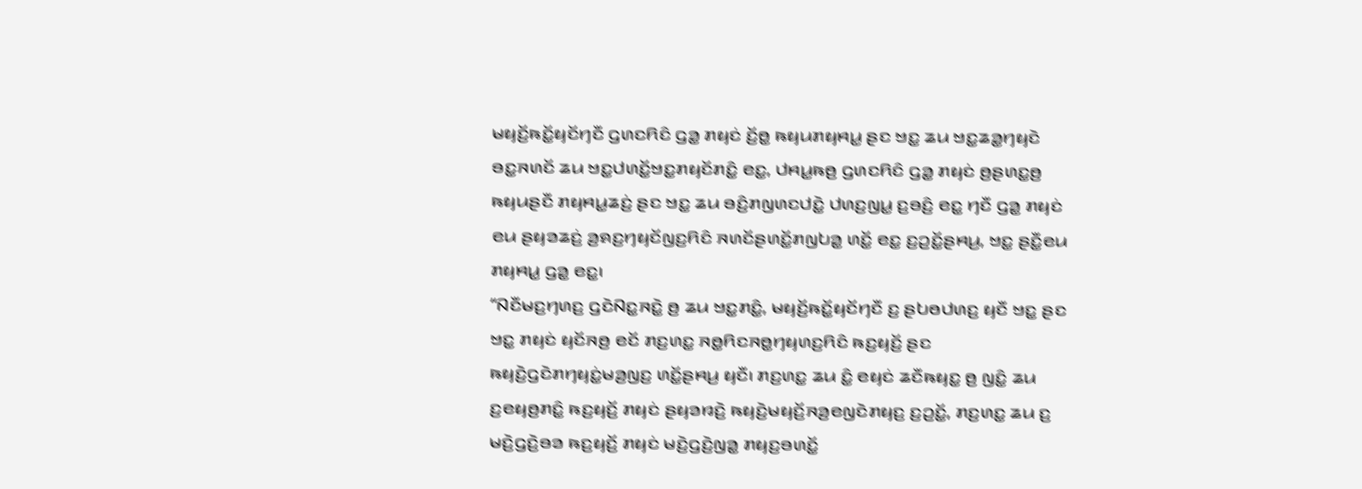ꤗꤟꤢꤩ꤬ꤒꤢꤩ꤭ꤟꤢꤩꤚꤢꤪ ꤞꤛꤢꤖꤢꤨ ꤞꤤ꤭ ꤊꤟꤢꤦ ꤢꤩ꤬ꤥ꤭ ꤒꤟꤣꤊꤟꤌꤣ꤭ ꤔꤢ ꤠꤢ꤭ ꤘꤣ ꤠꤢ꤭ꤘꤤ꤭ꤚꤟꤢꤧ ꤋꤢ꤭ꤏꤛꤢꤩ ꤘꤣ ꤠꤢ꤭ꤓꤛꤢꤩ꤭ꤠꤢ꤭ꤊꤟꤢꤩꤊꤢꤨ꤭ ꤕꤢ꤭, ꤓꤌꤣ꤭ꤒꤥ꤬ ꤞꤛꤢꤖꤢꤨ ꤞꤤ꤭ ꤊꤟꤢꤦ ꤥ꤬ꤔꤛꤢ꤭ꤥ꤬ ꤒꤟꤣꤔꤢꤪ ꤊꤟꤌꤣ꤭ꤘꤢꤦ꤬ ꤔꤢ ꤠꤢ꤭ ꤘꤣ ꤋꤢꤨ꤬ꤊꤜꤛꤢꤓꤢꤧ꤭ ꤓꤛꤢ꤬ꤜꤣ꤭ ꤢ꤬ꤋꤢꤨ꤬ ꤕꤢ꤭ ꤚꤢꤪ ꤞꤤ꤭ ꤊꤟꤢꤦ ꤕꤣ ꤔꤟꤤꤘꤢꤦ꤬ ꤤ꤬ꤎꤢ꤬ꤚꤟꤢꤩꤜꤢ꤬ꤖꤢꤨ ꤏꤛꤢꤩꤔꤛꤢꤩ꤭ꤊꤜꤝꤤ꤭ ꤛꤢꤩ꤭ ꤕꤢ꤭ ꤢ꤬ꤑꤢꤩ꤭ꤔꤌꤣ꤬, ꤠꤢ꤭ ꤔꤢꤪ꤭ꤕꤣ ꤊꤟꤌꤣ꤭ ꤞꤤ꤭ ꤕꤢ꤭꤯
“ꤡꤢꤪꤗꤢ꤬ꤚꤛꤢ꤬ ꤞꤢꤧꤡꤢ꤭ꤏꤢꤧ꤭ ꤥ꤬ ꤘꤣ ꤠꤢ꤭ꤊꤢꤨ꤭, ꤗꤟꤢꤩ꤬ꤒꤢꤩ꤭ꤟꤢꤩꤚꤢꤪ ꤢ꤬ ꤔꤝꤥꤓꤛꤢ꤬ ꤟꤢꤪ ꤠꤢ꤭ ꤔꤢ ꤠꤢ꤭ ꤊꤟꤢꤦ ꤟꤢꤩꤏꤥ꤬ ꤕꤢꤩ ꤊꤢ꤬ꤛꤢ꤭ ꤏꤥ꤭ꤖꤢꤏꤥ꤭ꤚꤟꤛꤢ꤬ꤖꤢꤨ ꤒꤢ꤬ꤟꤢꤩ꤬ ꤔꤢ ꤒꤟꤢꤧ꤬ꤞꤢꤧꤊꤚꤟꤢꤦ꤭ꤗꤤ꤬ꤜꤢ꤬ ꤛꤢꤩ꤭ꤔꤌꤣ꤬ ꤟꤢꤪ꤯ ꤊꤢ꤬ꤛꤢ꤭ ꤘꤣ ꤢꤨ꤭ ꤕꤟꤢꤦ ꤘꤢꤪꤒꤟꤢ꤭ ꤥ꤬ ꤜꤢꤨ꤭ ꤘꤣ ꤢ꤬ꤕꤟꤥ꤬ꤊꤢꤨ꤭ ꤒꤢ꤬ꤟꤢꤩ꤬ ꤊꤟꤢꤦ ꤔꤟꤤꤙꤢꤧ꤬ ꤒꤟꤢꤧ꤬ꤗꤟꤢꤩ꤬ꤏꤤ꤬ꤕꤜꤢꤧꤊꤟꤢ꤬ ꤢ꤬ꤑꤢꤩ꤭, ꤊꤢ꤬ꤛꤢ꤭ ꤘꤣ ꤢ꤬ ꤗꤢꤧ꤬ꤞꤢꤧ꤬ꤋꤤ ꤒꤢ꤬ꤟꤢꤩ꤬ ꤊꤟꤢꤦ ꤗꤢꤧ꤬ꤞꤢꤧ꤬ꤜꤤ꤭ ꤊꤟꤢ꤬ꤋꤛꤢꤩ꤭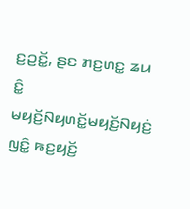ꤢ꤬ꤑꤢꤩ꤭, ꤔꤢ ꤊꤢ꤬ꤛꤢ꤭ ꤘꤣ ꤢꤨ꤭ ꤗꤟꤢꤩ꤬ꤡꤟꤛꤢꤩ꤭ꤗꤟꤢꤩ꤬ꤡꤟꤢꤦ꤬ ꤜꤢꤨ꤭ ꤒꤢ꤬ꤟꤢꤩ꤬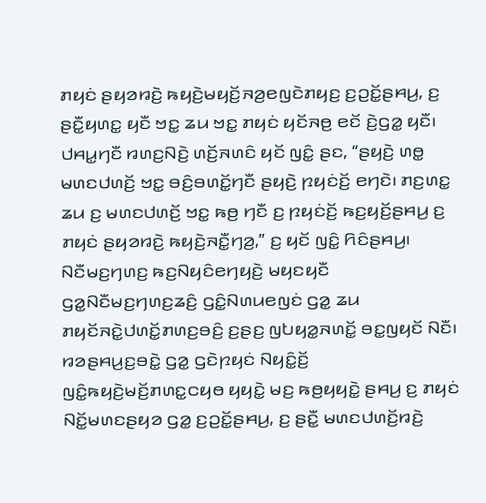ꤊꤟꤢꤦ ꤔꤟꤤꤙꤢꤧ꤬ ꤒꤟꤢꤧ꤬ꤗꤟꤢꤩ꤬ꤏꤤ꤬ꤕꤜꤢꤧꤊꤟꤢ꤬ ꤢ꤬ꤑꤢꤩ꤭ꤔꤌꤣ꤬, ꤢ꤬ ꤔꤢꤪ꤭ꤟꤛꤢ꤭ ꤟꤢꤪ ꤠꤢ꤭ ꤘꤣ ꤠꤢ꤭ ꤊꤟꤢꤦ ꤟꤢꤩꤏꤥ꤬ ꤕꤢꤩ ꤢꤧ꤬ꤞꤤ꤭ ꤟꤢꤪ꤯
ꤓꤌꤣ꤭ꤚꤢꤪ ꤙꤛꤢ꤬ꤡꤢꤧ꤬ ꤛꤢꤩ꤬ꤏꤛꤢꤨ ꤟꤢꤩ ꤜꤢꤨ꤭ ꤔꤢ, “ꤔꤟꤢꤧ꤬ ꤛꤥ꤭ ꤗꤛꤢꤓꤛꤢꤩ꤬ ꤠꤢ꤭ ꤋꤢꤨ꤬ꤋꤛꤢꤩ꤭ꤚꤢꤪ ꤔꤟꤢꤧ꤬ ꤐꤟꤢꤦꤢꤩ꤬ ꤕꤚꤢꤧ꤯ ꤊꤢ꤬ꤛꤢ꤭ ꤘꤣ ꤢ꤬ ꤗꤛꤢꤓꤛꤢꤩ꤬ ꤠꤢ꤭ ꤒꤥ꤬ ꤚꤢꤪ ꤢ꤬ ꤐꤟꤢꤦꤢꤩ꤬ ꤒꤢ꤬ꤟꤢꤩ꤬ꤔꤌꤣ꤬ ꤢ꤬ ꤊꤟꤢꤦ ꤔꤟꤤꤙꤢꤧ꤬ ꤒꤟꤢꤧ꤬ꤏꤢꤪ꤭ꤚꤤ꤬,” ꤢ꤬ ꤟꤢꤩ ꤜꤢꤨ꤭ ꤖꤢꤨꤔꤌꤣ꤬꤯
ꤡꤢꤪꤗꤢ꤬ꤚꤛꤢ꤬ ꤒꤢ꤬ꤡꤟꤢꤨꤕꤚꤟꤢꤧ꤬ ꤗꤟꤢꤟꤢꤪ ꤞꤤ꤭ꤡꤢꤪꤗꤢ꤬ꤚꤛꤢ꤬ꤘꤢꤨ꤬ ꤞꤢꤨ꤭ꤡꤛꤣꤕꤜꤢꤦ ꤞꤤ꤭ ꤘꤣ ꤊꤟꤢꤩꤏꤢꤧ꤭ꤓꤛꤢꤩ꤭ꤊꤛꤢ꤬ꤋꤢꤨ꤬ ꤢ꤬ꤔꤢ꤬ ꤜꤝꤟꤤ꤭ꤏꤛꤢꤩ꤭ ꤋꤢ꤭ꤜꤟꤢꤩ ꤡꤢꤪ꤯ ꤙꤤꤔꤌꤣ꤬ꤢ꤬ꤋꤢꤧ꤭ ꤞꤤ꤭ ꤞꤢꤧꤐꤟꤢꤦ ꤡꤟꤢꤨ꤭ꤢꤩ꤬ ꤜꤢꤨ꤭ꤒꤟꤢꤧ꤬ꤗꤢꤩ꤬ꤊꤛꤢ꤭ꤍꤟꤥ ꤟꤟꤢꤧ꤭ ꤗꤢ꤬ ꤒꤥ꤬ꤟꤟꤢꤧ꤭ ꤔꤌꤣ꤬ ꤢ꤬ ꤊꤟꤢꤦ ꤡꤢꤩ꤭ꤗꤛꤢꤔꤟꤤ ꤞꤤ꤭ ꤢ꤬ꤑꤢꤩ꤭ꤔꤌꤣ꤬, ꤢ꤬ ꤔꤢꤪ꤭ ꤗꤛꤢꤓꤛꤢꤩ꤬ꤙꤢꤧ꤬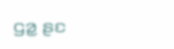ꤞꤤ꤭ ꤔꤢ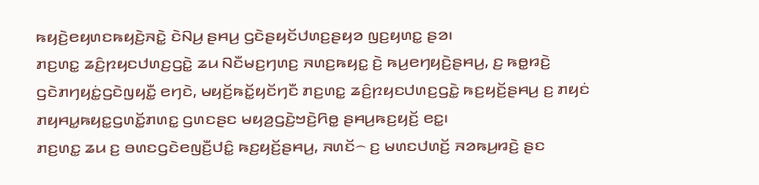ꤒꤟꤢꤧ꤬ꤕꤟꤛꤢꤒꤟꤢꤧ꤬ꤏꤢꤧ꤭ ꤢꤧꤡꤣ꤬ ꤔꤌꤣ꤬ ꤞꤢꤧꤔꤟꤢꤩꤓꤛꤢ꤬ꤔꤟꤤ ꤜꤢ꤬ꤟꤛꤢ꤭ ꤔꤤ꤯
ꤊꤢ꤬ꤛꤢ꤭ ꤘꤢꤨ꤬ꤐꤟꤢꤓꤛꤢ꤬ꤞꤢꤧ꤭ ꤘꤣ ꤡꤢꤪꤗꤢ꤬ꤚꤛꤢ꤬ ꤏꤛꤢ꤬ꤒꤟꤢ꤭ ꤢꤧ꤬ ꤒꤣ꤬ꤕꤚꤟꤢꤧ꤬ꤔꤌꤣ꤬, ꤢ꤬ ꤒꤥ꤭ꤙꤢꤧ꤬ ꤞꤢꤧꤊꤚꤟꤢꤦ꤭ꤞꤢꤧꤜꤟꤢꤪ꤭ ꤕꤚꤢꤧ, ꤗꤟꤢꤩ꤬ꤒꤢꤩ꤭ꤟꤢꤩꤚꤢꤪ ꤊꤢ꤬ꤛꤢ꤭ ꤘꤢꤨ꤬ꤐꤟꤢꤓꤛꤢ꤬ꤞꤢꤧ꤭ ꤒꤢ꤬ꤟꤢꤩ꤬ꤔꤌꤣ꤬ ꤢ꤬ ꤊꤟꤢꤦ ꤊꤟꤌꤣ꤭ꤒꤟꤢ꤭ꤞꤛꤢꤩ꤭ꤊꤛꤢ꤭ ꤞꤛꤢꤔꤢ ꤗꤟꤤ꤬ꤞꤢꤧ꤬ꤠꤢꤧ꤬ꤖꤥ꤭ ꤔꤌꤣ꤬ꤒꤢ꤬ꤟꤢꤩ꤬ ꤕꤢ꤭꤯
ꤊꤢ꤬ꤛꤢ꤭ ꤘꤣ ꤢ꤬ ꤋꤛꤢꤞꤢꤧꤕꤜꤢꤪ꤬ꤓꤢꤨ꤭ ꤒꤢ꤬ꤟꤢꤩ꤬ꤔꤌꤣ꤬, ꤏꤛꤢꤩ꤮ ꤢ꤬ ꤗꤛꤢꤓꤛꤢꤩ꤬ ꤏꤤꤒꤣ꤬ꤙꤢꤧ꤬ ꤔꤢ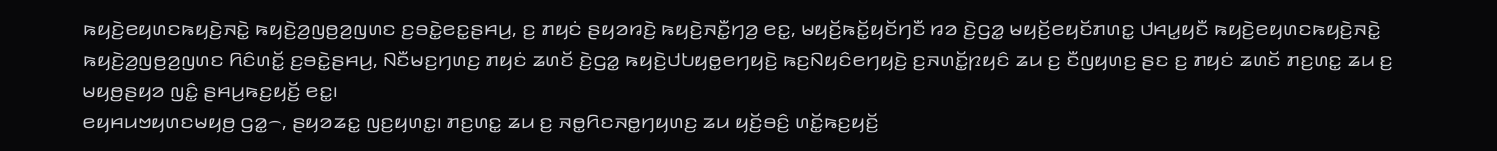ꤒꤟꤢꤧ꤬ꤕꤟꤛꤢꤒꤟꤢꤧ꤬ꤏꤢꤧ꤭ ꤒꤟꤢꤧ꤬ꤤ꤬ꤜꤥ꤬ꤤ꤬ꤜꤛꤢ ꤢ꤬ꤋꤢꤧ꤭ꤕꤢ꤭ꤔꤌꤣ꤬, ꤢ꤬ ꤊꤟꤢꤦ ꤔꤟꤤꤙꤢꤧ꤬ ꤒꤟꤢꤧ꤬ꤏꤢꤪ꤭ꤚꤤ꤬ ꤕꤢ꤭, ꤗꤟꤢꤩ꤬ꤒꤢꤩ꤭ꤟꤢꤩꤚꤢꤪ ꤙꤤ ꤢꤧ꤬ꤞꤤ꤭ ꤗꤟꤢꤩ꤬ꤕꤟꤢꤩꤊꤛꤢ꤭ ꤓꤌꤣ꤭ꤟꤢꤪ ꤒꤟꤢꤧ꤬ꤕꤟꤛꤢꤒꤟꤢꤧ꤬ꤏꤢꤧ꤭ ꤒꤟꤢꤧ꤬ꤤ꤬ꤜꤥ꤬ꤤ꤬ꤜꤛꤢ ꤖꤢꤨꤛꤢꤩ꤭ ꤢ꤬ꤋꤢꤧ꤭ꤔꤌꤣ꤬, ꤡꤢꤪꤗꤢ꤬ꤚꤛꤢ꤬ ꤊꤟꤢꤦ ꤘꤛꤢꤩ ꤢꤧ꤬ꤞꤤ꤭ ꤒꤟꤢꤧ꤬ꤓꤝꤟꤥ꤭ꤕꤚꤟꤢꤧ꤬ ꤒꤢ꤬ꤡꤟꤢꤨꤕꤚꤟꤢꤧ꤬ ꤢ꤬ꤏꤛꤢꤩ꤭ꤐꤟꤢꤨ ꤘꤣ ꤢ꤬ ꤢꤪꤜꤟꤛꤢ꤬ ꤔꤢ ꤢ꤬ ꤊꤟꤢꤦ ꤘꤛꤢꤩ ꤊꤢ꤬ꤛꤢ꤭ ꤘꤣ ꤢ꤬ ꤗꤟꤥ꤬ꤔꤟꤤ ꤜꤢꤨ꤭ ꤔꤌꤣ꤬ꤒꤢ꤬ꤟꤢꤩ꤬ ꤕꤢ꤭꤯
ꤕꤟꤌꤣꤠꤟꤛꤢꤗꤟꤥ꤬ ꤞꤤ꤭꤮, ꤔꤟꤤꤘꤢ꤭ ꤜꤢ꤬ꤟꤛꤢ꤭꤯ ꤊꤢ꤬ꤛꤢ꤭ ꤘꤣ ꤢ꤬ ꤏꤥ꤭ꤖꤢꤏꤥ꤭ꤚꤟꤛꤢ꤬ ꤘꤣ ꤟꤢꤩ꤬ꤋꤢꤨ꤬ ꤛꤢꤩ꤭ꤒꤢ꤬ꤟꤢꤩ꤬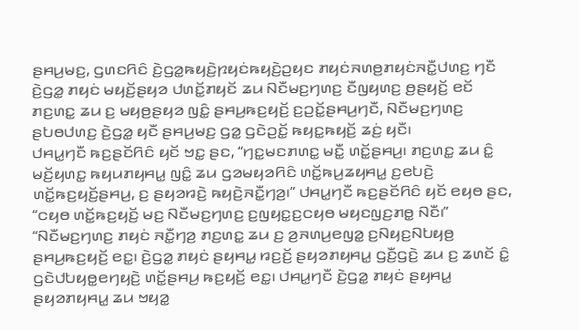ꤔꤌꤣ꤬ꤗꤢ꤬, ꤞꤛꤢꤖꤢꤨ ꤢꤧ꤬ꤞꤤ꤭ꤒꤟꤢꤧ꤬ꤐꤟꤢꤦꤒꤟꤢꤧ꤬ꤑꤟꤢ ꤊꤟꤢꤦꤏꤛꤥ꤬ꤊꤟꤢꤦꤏꤢꤪ꤭ꤓꤛꤢ꤬ ꤚꤢꤪ ꤢꤧ꤬ꤞꤤ꤭ ꤊꤟꤢꤦ ꤗꤟꤢꤩ꤬ꤔꤟꤤ ꤓꤛꤢꤩ꤭ꤊꤟꤢꤩ ꤘꤣ ꤡꤢꤪꤗꤢ꤬ꤚꤛꤢ꤬ ꤢꤪꤜꤟꤛꤢ꤬ ꤥ꤬ꤔꤟꤢꤩ꤬ ꤕꤢꤩ ꤊꤢ꤬ꤛꤢ꤭ ꤘꤣ ꤢ꤬ ꤗꤟꤥ꤬ꤔꤟꤤ ꤜꤢꤨ꤭ ꤔꤌꤣ꤬ꤒꤢ꤬ꤟꤢꤩ꤬ ꤢ꤬ꤑꤢꤩ꤭ꤔꤌꤣ꤬ꤚꤢꤪ, ꤡꤢꤪꤗꤢ꤬ꤚꤛꤢ꤬ ꤔꤝꤥꤓꤛꤢ꤬ ꤢꤧ꤬ꤞꤤ꤭ ꤟꤢꤪ ꤔꤌꤣ꤬ꤗꤢ꤬ ꤞꤤ꤭ ꤞꤢꤧꤑꤢꤩ꤭ ꤒꤟꤢ꤭ꤒꤟꤢꤩ꤬ ꤘꤢꤦ꤬ ꤟꤢꤪ꤯
ꤓꤌꤣ꤭ꤚꤢꤪ ꤒꤢ꤬ꤔꤢꤩꤖꤢꤨ ꤟꤢꤩ ꤠꤢ꤭ ꤔꤢ, “ꤚꤢ꤭ꤗꤢꤊꤛꤢ꤭ ꤗꤢꤪ꤭ ꤛꤢꤩ꤭ꤔꤌꤣ꤬꤯ ꤊꤢ꤬ꤛꤢ꤭ ꤘꤣ ꤢꤨ꤭ ꤗꤢꤩ꤬ꤟꤛꤢ꤭ ꤒꤟꤣꤊꤟꤌꤣ꤭ ꤜꤢꤨ꤭ ꤘꤣ ꤞꤤꤗꤟꤤꤖꤢꤨ ꤛꤢꤩ꤭ꤒꤣ꤬ꤘꤟꤌꤣ꤭ ꤢ꤬ꤕꤝꤢꤧ꤬ ꤛꤢꤩ꤭ꤒꤢ꤬ꤟꤢꤩ꤬ꤔꤌꤣ꤬, ꤢ꤬ ꤔꤟꤤꤙꤢꤧ꤬ ꤒꤟꤢꤧ꤬ꤏꤢꤪ꤭ꤚꤤ꤬꤯” ꤓꤌꤣ꤭ꤚꤢꤪ ꤒꤢ꤬ꤔꤢꤩꤖꤢꤨ ꤟꤢꤩ ꤕꤟꤥ ꤔꤢ, “ꤍꤟꤥ ꤛꤢꤩ꤭ꤒꤢ꤬ꤟꤢꤩ꤬ ꤗꤢ꤬ ꤡꤢꤪꤗꤢ꤬ꤚꤛꤢ꤬ ꤢ꤬ꤜꤟꤢ꤭ꤢ꤬ꤍꤟꤥ ꤗꤟꤢꤜꤢ꤬ꤊꤥ꤭ ꤡꤢꤪ꤯”
“ꤡꤢꤪꤗꤢ꤬ꤚꤛꤢ꤬ ꤊꤟꤢꤦ ꤏꤢꤪ꤭ꤚꤤ꤬ ꤊꤢ꤬ꤛꤢ꤭ ꤘꤣ ꤢ꤬ ꤤ꤬ꤏꤛꤣ꤬ꤕꤜꤤ꤭ ꤢ꤬ꤡꤟꤢ꤬ꤡꤝꤟꤥ꤬ ꤔꤌꤣ꤬ꤒꤢ꤬ꤟꤢꤩ꤬ ꤕꤢ꤭꤯ ꤢꤧ꤬ꤞꤤ꤭ ꤊꤟꤢꤦ ꤔꤟꤌꤣ꤭ ꤙꤢ꤬ꤢꤩ꤬ ꤔꤟꤤꤊꤟꤌꤣ꤭ ꤞꤢꤪ꤬ꤞꤢꤧ꤬ ꤘꤣ ꤢ꤬ ꤘꤛꤢꤩ ꤢꤨ꤭ ꤞꤢꤧꤓꤝꤟꤥ꤭ꤕꤚꤟꤢꤧ꤬ ꤛꤢꤩ꤭ꤔꤌꤣ꤬ ꤒꤢ꤬ꤟꤢꤩ꤬ ꤕꤢ꤭꤯ ꤓꤌꤣ꤭ꤚꤢꤪ ꤢꤧ꤬ꤞꤤ꤭ ꤊꤟꤢꤦ ꤔꤟꤌꤣ꤭ ꤔꤟꤤꤊꤟꤌꤣ꤭ ꤘꤣ ꤠꤟꤤ꤭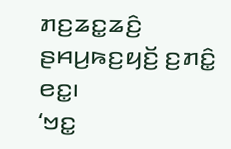ꤊꤢ꤬ꤘꤢ꤭ꤘꤢꤨ꤬ ꤔꤌꤣ꤬ꤒꤢ꤬ꤟꤢꤩ꤬ ꤢ꤬ꤊꤢꤨ꤭ ꤕꤢ꤭꤯
‘ꤠꤢ꤭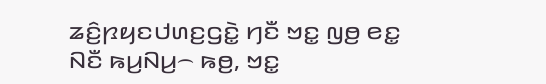ꤘꤢꤨ꤬ꤐꤟꤢꤓꤛꤢ꤬ꤞꤢꤧ꤭ ꤚꤢꤪ ꤠꤢ꤭ ꤜꤥ꤬ ꤕꤢ꤭ ꤡꤢꤪ ꤒꤣ꤬ꤡꤣ꤬꤮ ꤒꤥ꤬, ꤠꤢ꤭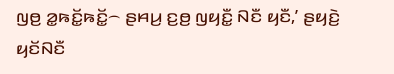ꤜꤥ꤬ ꤤ꤭ꤒꤢꤩ꤭ꤒꤢꤩ꤭꤮ ꤔꤌꤣ꤬ ꤢ꤬ꤥ꤬ ꤜꤟꤢꤪ꤭ ꤡꤢꤪ ꤟꤢꤪ,’ ꤔꤟꤢꤧ꤬ ꤟꤢꤩꤡꤢꤪ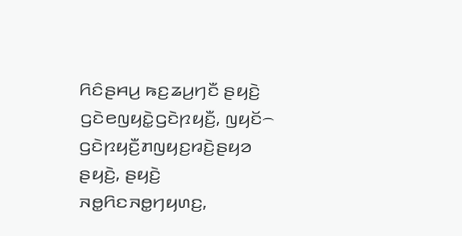ꤖꤢꤨꤔꤌꤣ꤬ ꤒꤢ꤬ꤘꤣ꤬ꤚꤢꤪ ꤔꤟꤢꤧ꤬ ꤞꤢꤧꤕꤜꤟꤢꤧ꤭ꤞꤢꤧꤐꤟꤢꤪ꤬, ꤜꤟꤢꤩ꤮ ꤞꤢꤧꤐꤟꤢꤪ꤬ꤊꤜꤟꤢ꤬ꤙꤢꤧ꤬ꤔꤟꤤ ꤔꤟꤢꤧ꤬, ꤔꤟꤢꤧ꤬ ꤏꤥ꤭ꤖꤢꤏꤥ꤭ꤚꤟꤛꤢ꤬,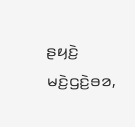ꤔꤟꤢꤧ꤬ ꤗꤢꤧ꤬ꤞꤢꤧ꤬ꤋꤤ,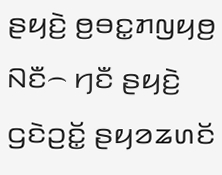ꤔꤟꤢꤧ꤬ ꤥ꤬ꤋꤢ꤭ꤊꤜꤟꤥ꤬ ꤡꤢꤪ꤮ ꤚꤢꤪ ꤔꤟꤢꤧ꤬ ꤞꤢꤧꤑꤢꤩ꤭ ꤔꤟꤤꤘꤛꤢꤩ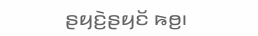ꤔꤟꤢꤧ꤬ꤔꤟꤢꤩ ꤒꤥ꤬꤯